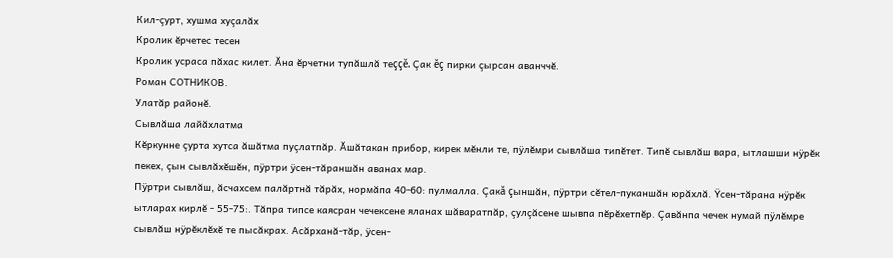Кил-çурт, хушма хуçалăх
Кролик ĕрчетес тесен
Кролик усраса пăхас килет. Ăна ĕрчетни тупăшлă теççĕ. Çак ĕç пирки çырсан аванччĕ.
Роман СОТНИКОВ.
Улатăр районĕ.
Сывлăша лайăхлатма
Кĕркунне çурта хутса ăшăтма пуçлатпăр. Ăшăтакан прибор, кирек мĕнли те, пÿлĕмри сывлăша типĕтет. Типĕ сывлăш вара, ытлашши нÿрĕк пекех, çын сывлăхĕшĕн, пÿртри ÿсен-тăраншăн аванах мар.
Пÿртри сывлăш, ăсчахсем палăртнă тăрăх, нормăпа 40-60: пулмалла. Çакă çыншăн, пÿртри сĕтел-пуканшăн юрăхлă. Ÿсен-тăрана нÿрĕк ытларах кирлĕ - 55-75:. Тăпра типсе каясран чечексене яланах шăваратпăр, çулçăсене шывпа пĕрĕхетпĕр. Çавăнпа чечек нумай пÿлĕмре сывлăш нÿрĕклĕхĕ те пысăкрах. Асăрханă-тăр, ÿсен-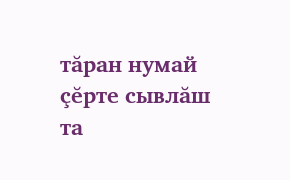тăран нумай çĕрте сывлăш та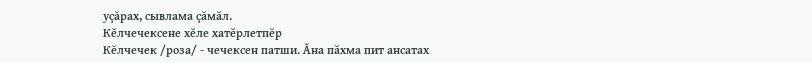уçăрах, сывлама çăмăл.
Кĕлчечексене хĕле хатĕрлетпĕр
Кĕлчечек /роза/ - чечексен патши. Ăна пăхма пит ансатах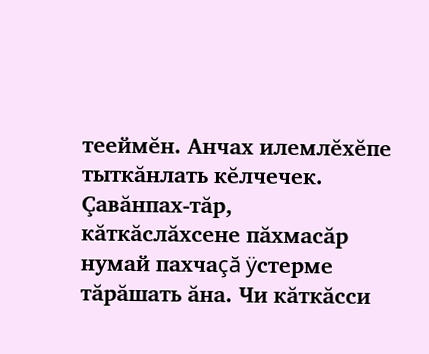тееймĕн. Анчах илемлĕхĕпе тыткăнлать кĕлчечек. Çавăнпах-тăр, кăткăслăхсене пăхмасăр нумай пахчаçă ÿстерме тăрăшать ăна. Чи кăткăсси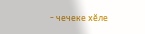- чечеке хĕле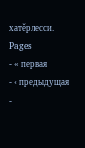хатĕрлесси.
Pages
- « первая
- ‹ предыдущая
-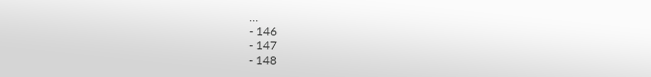…
- 146
- 147
- 148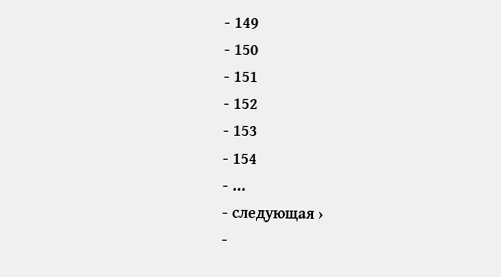- 149
- 150
- 151
- 152
- 153
- 154
- …
- следующая ›
-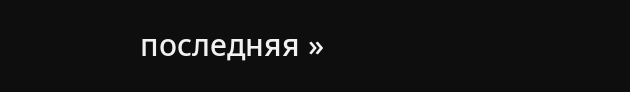последняя »